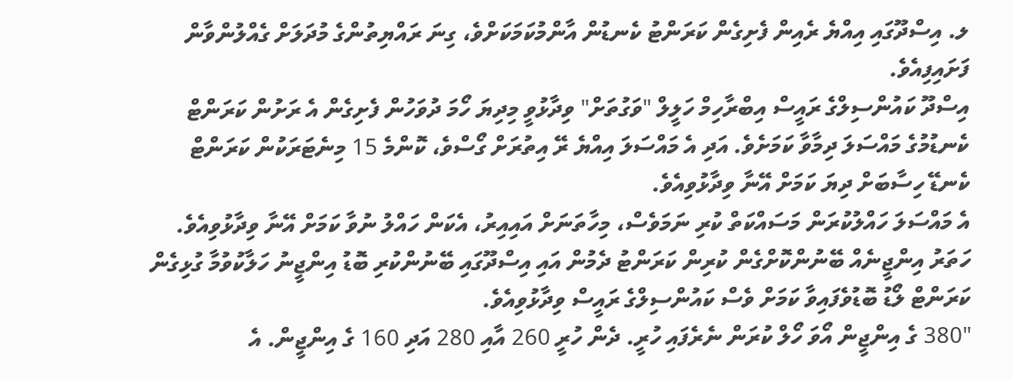ލ. އިސްދޫގައި އިއްޔެ ރެއިން ފެށިގެން ކަރަންޓު ކެނޑުން އާންމުކަމަކަށްވެ، ގިނަ ރައްޔިތުންގެ މުދަލަށް ގެއްލުންވާން ފަށައިފިއެވެ.
އިސްދޫ ކައުންސިލްގެ ރައީސް އިބްރާހިމް ހަލީލް "ވަގުތަށް" ވިދާޅުވީ މިދިޔަ ހޯމަ ދުވަހުން ފެށިގެން އެ ރަށުން ކަރަންޓް ކެނޑުމުގެ މައްސަލަ ދިމާވާ ކަމަށެވެ. އަދި އެ މައްސަލަ އިއްޔެ ރޭ އިތުރަށް ގޯސްވެ، ކޮންމެ 15 މިނެޓަރަކުން ކަރަންޓް ކެނޑޭ ހިސާބަށް ދިޔަ ކަމަށް އޭނާ ވިދާޅުވިއެވެ.
އެ މައްސަލަ ހައްލުކުރަން މަސައްކަތް ކުރި ނަމަވެސް، މިހާތަނަށް އައިއިރު، އެކަން ހައްލު ނުވާ ކަމަށް އޭނާ ވިދާޅުވިއެވެ.
ހަތަރު އިންޖީނެއް ބޭނުންކޮށްގެން ކުރިން ކަރަންޓު ދެމުން އައި އިސްދޫގައި ބޭނުންކުރި ބޮޑު އިންޖީނު ހަލާކުވުމާ ގުޅިގެން ކަރަންޓް ލޯޑު ބޮޑުވެފައިވާ ކަމަށް ވެސް ކައުންސިލްގެ ރައީސް ވިދާޅުވިއެވެ.
"380 ގެ އިންޖީން އޯވަ ހޯލް ކުރަން ނެރެފައި ހުރީ. ދެން ހުރީ 260 އާއި 280 އަދި 160 ގެ އިންޖީން. އެ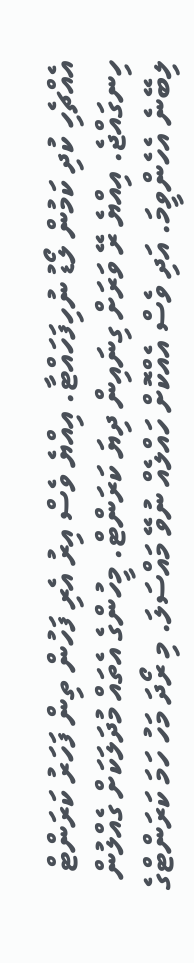އެއްޗެހި ކުދި ކަމުން ލޯޑު ނުހިފަހައްޓާ. އިއްޔެ ވެސް އިރު އެރި ފަހުން ތިން ފަހަރު ކަރަންޓް ހިނގައްޖެ. އިއްޔެ ރޭ ވަރަށް ގިނައިން ދިޔަ ކަރަންޓް. މީހުންގެ އެތައް މުދަލަކަށް ގެއްލުން ލިބޭނެ އެހެންވީމަ. އަދި ވެސް އެއްކޮށް ހައްލެއް ނުވޭ މައްސަލަ. މި ރޯދަ މަހު ހަމަ ކަރަންޓްގެ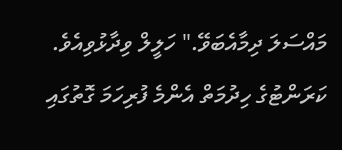މައްސަލަ ދިމާއެބަވޭ." ހަލީލް ވިދާޅުވިއެވެ.
ކަރަންޓުގެ ހިދުމަތް އެންމެ ފުރިހަމަ ގޮތުގައި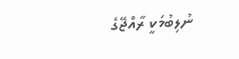ނުލިބުމަކީ ރާއްޖޭގެ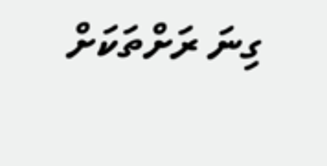ގިނަ ރަށްތަކަށް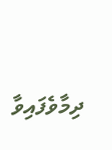ދިމާވެފައިވާ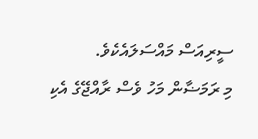ސީރިއަސް މައްސަލައެކެވެ.
މި ރަމަޟާން މަހު ވެސް ރާއްޖޭގެ އެކި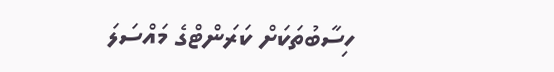ހިސާބުތަކަށް ކަރަންޓްގެ މައްސަލަ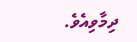ދިމާވިއެވެ.